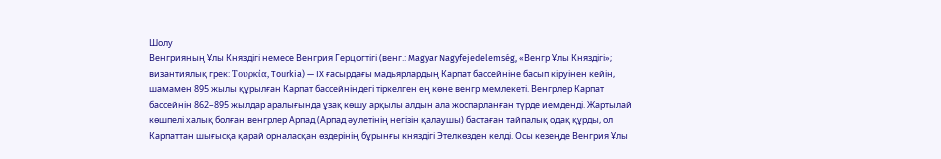Шолу
Венгрияның Ұлы Княздігі немесе Венгрия Герцогтігі (венг.: Magyar Nagyfejedelemség, «Венгр Ұлы Княздігі»; византиялық грек: Τουρκία, Tourkia) — IX ғасырдағы мадьярлардың Карпат бассейніне басып кіруінен кейін, шамамен 895 жылы құрылған Карпат бассейніндегі тіркелген ең көне венгр мемлекеті. Венгрлер Карпат бассейнін 862–895 жылдар аралығында ұзақ көшу арқылы алдын ала жоспарланған түрде иемденді. Жартылай көшпелі халық болған венгрлер Арпад (Арпад әулетінің негізін қалаушы) бастаған тайпалық одақ құрды, ол Карпаттан шығысқа қарай орналасқан өздерінің бұрынғы княздігі Этелкөзден келді. Осы кезеңде Венгрия Ұлы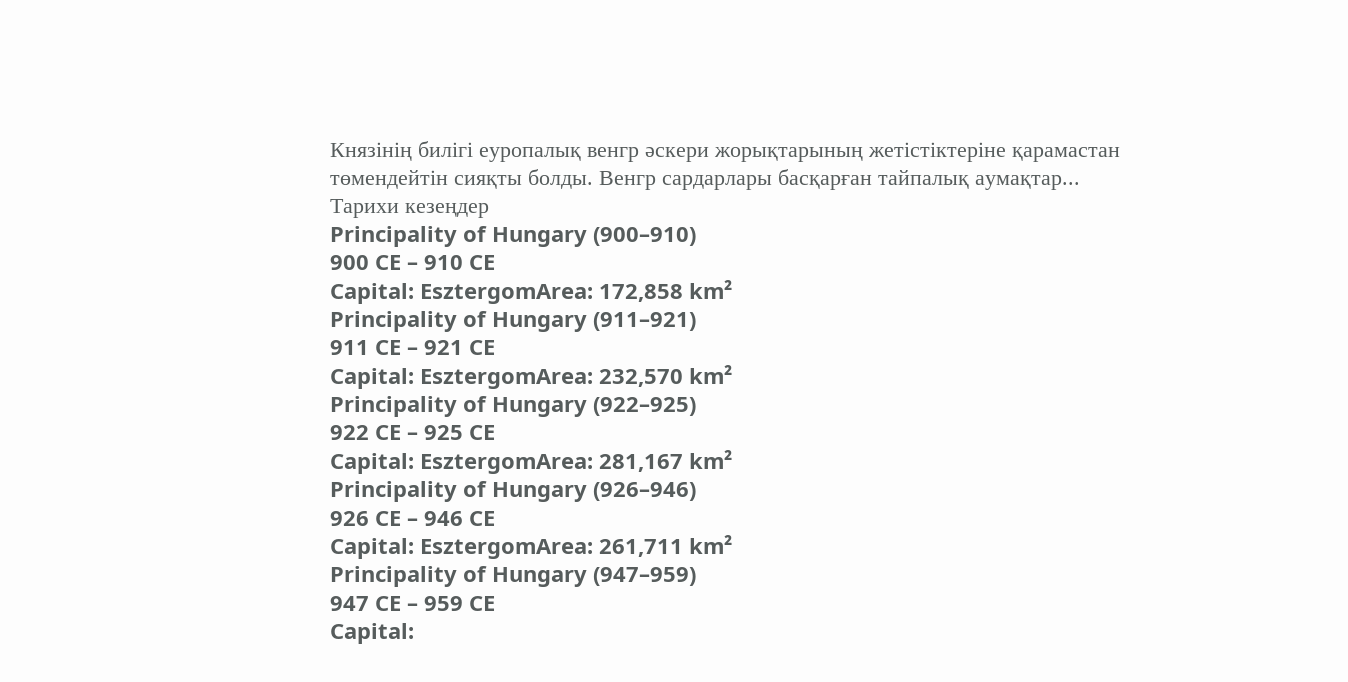Князінің билігі еуропалық венгр әскери жорықтарының жетістіктеріне қарамастан төмендейтін сияқты болды. Венгр сардарлары басқарған тайпалық аумақтар...
Тарихи кезеңдер
Principality of Hungary (900–910)
900 CE – 910 CE
Capital: EsztergomArea: 172,858 km²
Principality of Hungary (911–921)
911 CE – 921 CE
Capital: EsztergomArea: 232,570 km²
Principality of Hungary (922–925)
922 CE – 925 CE
Capital: EsztergomArea: 281,167 km²
Principality of Hungary (926–946)
926 CE – 946 CE
Capital: EsztergomArea: 261,711 km²
Principality of Hungary (947–959)
947 CE – 959 CE
Capital: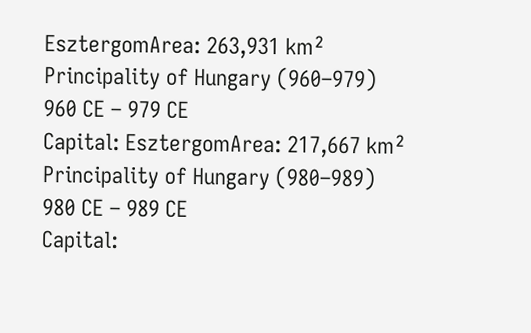EsztergomArea: 263,931 km²
Principality of Hungary (960–979)
960 CE – 979 CE
Capital: EsztergomArea: 217,667 km²
Principality of Hungary (980–989)
980 CE – 989 CE
Capital: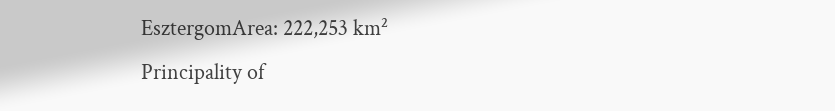EsztergomArea: 222,253 km²
Principality of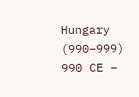Hungary (990–999)
990 CE –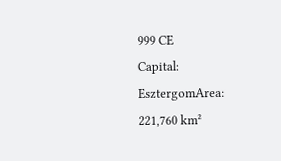999 CE
Capital: EsztergomArea: 221,760 km²